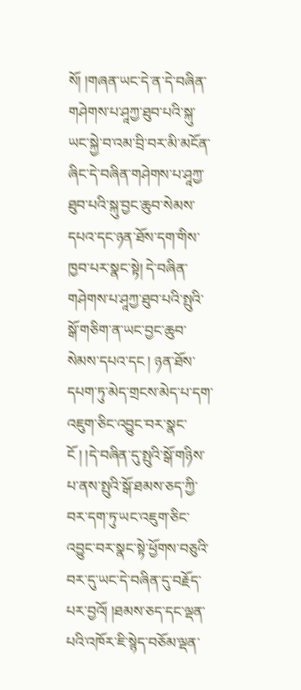སོ། །གཞན་ཡང་དེ་ན་དེ་བཞིན་གཤེགས་པ་ཤཱཀྱ་ཐུབ་པའི་སྐུ་ཡང་སྐྱེ་བ་འམ་བྲི་བར་མི་མངོན་ཞིང་དེ་བཞིན་གཤེགས་པ་ཤཱཀྱ་ཐུབ་པའི་སྐུ་བྱང་ཆུབ་སེམས་དཔའ་དང་ཉན་ཐོས་དག་གིས་ཁྱབ་པར་སྣང་སྟེ། དེ་བཞིན་གཤེགས་པ་ཤཱཀྱ་ཐུབ་པའི་སྤུའི་སྒོ་གཅིག་ན་ཡང་བྱང་ཆུབ་སེམས་དཔའ་དང ། ཉན་ཐོས་དཔག་ཏུ་མེད་གྲངས་མེད་པ་དག་འཇུག་ཅིང་འབྱུང་བར་སྣང་ངོ ། །དེ་བཞིན་དུ་སྤུའི་སྒོ་གཉིས་པ་ནས་སྤུའི་སྒོ་ཐམས་ཅད་ཀྱི་བར་དག་ཏུ་ཡང་འཇུག་ཅིང་འབྱུང་བར་སྣང་སྟེ་ཕྱོགས་བཅུའི་བར་དུ་ཡང་དེ་བཞིན་དུ་བརྗོད་པར་བྱའོ། །ཐམས་ཅད་དང་ལྡན་པའི་འཁོར་ཇི་སྙེད་བཅོམ་ལྡན་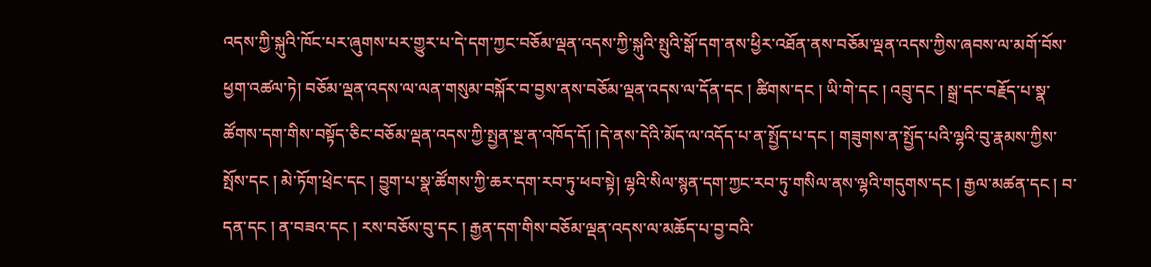འདས་ཀྱི་སྐུའི་ཁོང་པར་ཞུགས་པར་གྱུར་པ་དེ་དག་ཀྱང་བཅོམ་ལྡན་འདས་ཀྱི་སྐུའི་སྤུའི་སྒོ་དག་ནས་ཕྱིར་འཐོན་ནས་བཅོམ་ལྡན་འདས་ཀྱིས་ཞབས་ལ་མགོ་བོས་ཕྱག་འཚལ་ཏེ། བཅོམ་ལྡན་འདས་ལ་ལན་གསུམ་བསྐོར་བ་བྱས་ནས་བཅོམ་ལྡན་འདས་ལ་དོན་དང ། ཚིགས་དང ། ཡི་གེ་དང ། འབྲུ་དང ། སྒྲ་དང་བརྗོད་པ་སྣ་ཚོགས་དག་གིས་བསྟོད་ཅིང་བཅོམ་ལྡན་འདས་ཀྱི་སྤྱན་སྔ་ན་འཁོད་དོ། །དེ་ནས་དེའི་མོད་ལ་འདོད་པ་ན་སྤྱོད་པ་དང ། གཟུགས་ན་སྤྱོད་པའི་ལྷའི་བུ་རྣམས་ཀྱིས་སྤོས་དང ། མེ་ཏོག་ཕྲེང་དང ། བྱུག་པ་སྣ་ཚོགས་ཀྱི་ཆར་དག་རབ་ཏུ་ཕབ་སྟེ། ལྷའི་སིལ་སྙན་དག་ཀྱང་རབ་ཏུ་གསིལ་ནས་ལྷའི་གདུགས་དང ། རྒྱལ་མཚན་དང ། བ་དན་དང ། ན་བཟའ་དང ། རས་བཅོས་བུ་དང ། རྒྱན་དག་གིས་བཅོམ་ལྡན་འདས་ལ་མཆོད་པ་བྱ་བའི་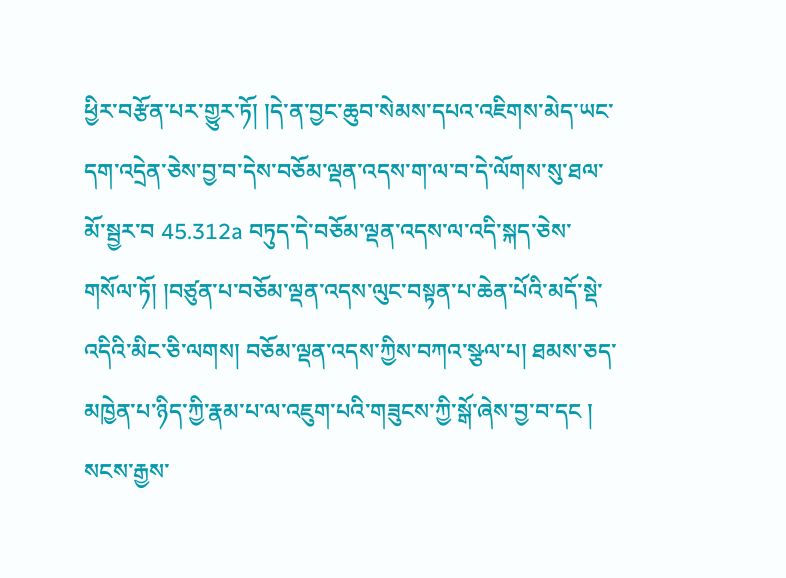ཕྱིར་བརྩོན་པར་གྱུར་ཏོ། །དེ་ན་བྱང་ཆུབ་སེམས་དཔའ་འཇིགས་མེད་ཡང་དག་འདྲེན་ཅེས་བྱ་བ་དེས་བཅོམ་ལྡན་འདས་ག་ལ་བ་དེ་ལོགས་སུ་ཐལ་མོ་སྦྱར་བ 45.312a བཏུད་དེ་བཅོམ་ལྡན་འདས་ལ་འདི་སྐད་ཅེས་གསོལ་ཏོ། །བཙུན་པ་བཅོམ་ལྡན་འདས་ལུང་བསྟན་པ་ཆེན་པོའི་མདོ་སྡེ་འདིའི་མིང་ཅི་ལགས། བཅོམ་ལྡན་འདས་ཀྱིས་བཀའ་སྩལ་པ། ཐམས་ཅད་མཁྱེན་པ་ཉིད་ཀྱི་རྣམ་པ་ལ་འཇུག་པའི་གཟུངས་ཀྱི་སྒོ་ཞེས་བྱ་བ་དང ། སངས་རྒྱས་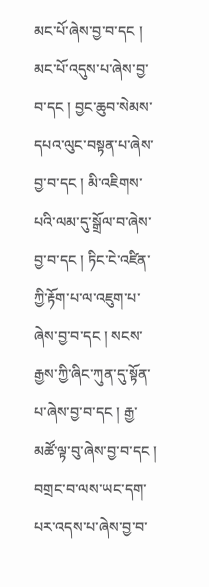མང་པོ་ཞེས་བྱ་བ་དང ། མང་པོ་འདུས་པ་ཞེས་བྱ་བ་དང ། བྱང་ཆུབ་སེམས་དཔའ་ལུང་བསྟན་པ་ཞེས་བྱ་བ་དང ། མི་འཇིགས་པའི་ལམ་དུ་སྒྲོལ་བ་ཞེས་བྱ་བ་དང ། ཏིང་ངེ་འཛིན་ཀྱི་རྟོག་པ་ལ་འཇུག་པ་ཞེས་བྱ་བ་དང ། སངས་རྒྱས་ཀྱི་ཞིང་ཀུན་དུ་སྟོན་པ་ཞེས་བྱ་བ་དང ། རྒྱ་མཚོ་ལྟ་བུ་ཞེས་བྱ་བ་དང ། བགྲང་བ་ལས་ཡང་དག་པར་འདས་པ་ཞེས་བྱ་བ་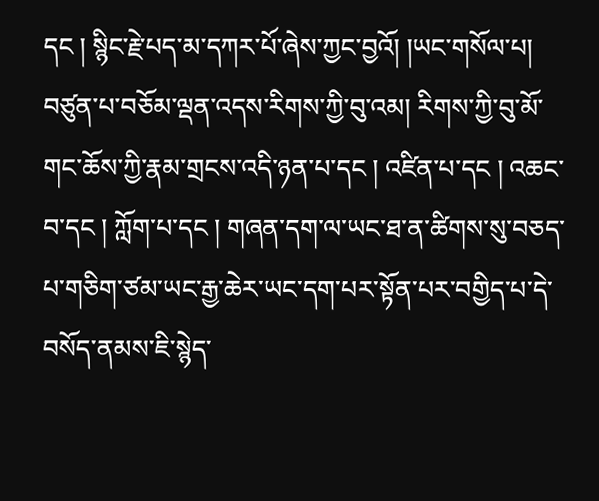དང ། སྙིང་རྗེ་པད་མ་དཀར་པོ་ཞེས་ཀྱང་བྱའོ། །ཡང་གསོལ་པ། བཙུན་པ་བཅོམ་ལྡན་འདས་རིགས་ཀྱི་བུ་འམ། རིགས་ཀྱི་བུ་མོ་གང་ཆོས་ཀྱི་རྣམ་གྲངས་འདི་ཉན་པ་དང ། འཛིན་པ་དང ། འཆང་བ་དང ། ཀློག་པ་དང ། གཞན་དག་ལ་ཡང་ཐ་ན་ཚིགས་སུ་བཅད་པ་གཅིག་ཙམ་ཡང་རྒྱ་ཆེར་ཡང་དག་པར་སྟོན་པར་བགྱིད་པ་དེ་བསོད་ནམས་ཇི་སྙེད་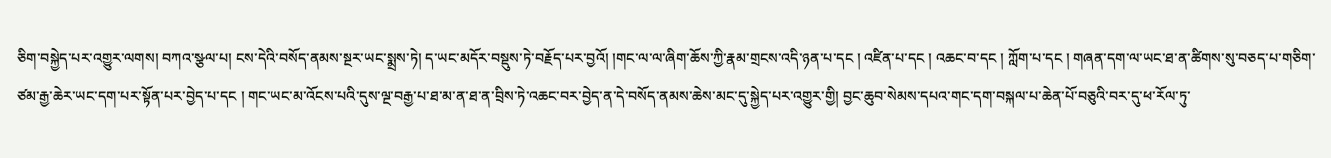ཅིག་བསྐྱེད་པར་འགྱུར་ལགས། བཀའ་སྩལ་པ། ངས་དེའི་བསོད་ནམས་སྔར་ཡང་སྨྲས་ཏེ། ད་ཡང་མདོར་བསྡུས་ཏེ་བརྗོད་པར་བྱའོ། །གང་ལ་ལ་ཞིག་ཆོས་ཀྱི་རྣམ་གྲངས་འདི་ཉན་པ་དང ། འཛིན་པ་དང ། འཆང་བ་དང ། ཀློག་པ་དང ། གཞན་དག་ལ་ཡང་ཐ་ན་ཚིགས་སུ་བཅད་པ་གཅིག་ཙམ་རྒྱ་ཆེར་ཡང་དག་པར་སྟོན་པར་བྱེད་པ་དང ། གང་ཡང་མ་འོངས་པའི་དུས་ལྔ་བརྒྱ་པ་ཐ་མ་ན་ཐ་ན་བྲིས་ཏེ་འཆང་བར་བྱེད་ན་དེ་བསོད་ནམས་ཆེས་མང་དུ་སྐྱེད་པར་འགྱུར་གྱི། བྱང་ཆུབ་སེམས་དཔའ་གང་དག་བསྐལ་པ་ཆེན་པོ་བཅུའི་བར་དུ་ཕ་རོལ་ཏུ་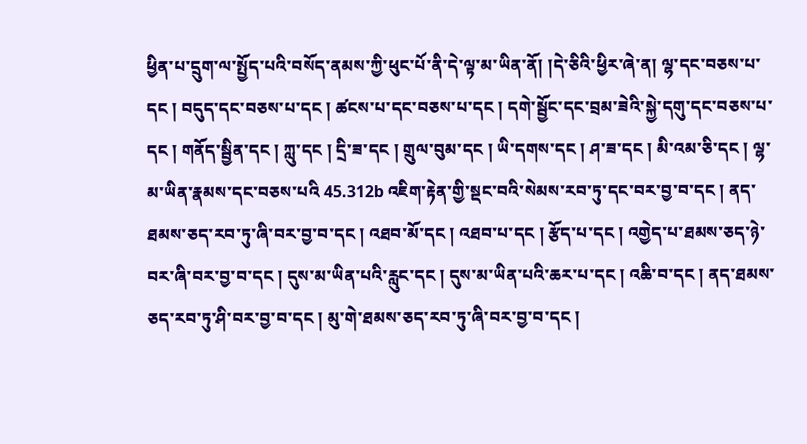ཕྱིན་པ་དྲུག་ལ་སྤྱོད་པའི་བསོད་ནམས་ཀྱི་ཕུང་པོ་ནི་དེ་ལྟ་མ་ཡིན་ནོ། །དེ་ཅིའི་ཕྱིར་ཞེ་ན། ལྷ་དང་བཅས་པ་དང ། བདུད་དང་བཅས་པ་དང ། ཚངས་པ་དང་བཅས་པ་དང ། དགེ་སྦྱོང་དང་བྲམ་ཟེའི་སྐྱེ་དགུ་དང་བཅས་པ་དང ། གནོད་སྦྱིན་དང ། ཀླུ་དང ། དྲི་ཟ་དང ། གྲུལ་བུམ་དང ། ཡི་དགས་དང ། ཤ་ཟ་དང ། མི་འམ་ཅི་དང ། ལྷ་མ་ཡིན་རྣམས་དང་བཅས་པའི 45.312b འཇིག་རྟེན་གྱི་སྡང་བའི་སེམས་རབ་ཏུ་དང་བར་བྱ་བ་དང ། ནད་ཐམས་ཅད་རབ་ཏུ་ཞི་བར་བྱ་བ་དང ། འཐབ་མོ་དང ། འཐབ་པ་དང ། རྩོད་པ་དང ། འགྱེད་པ་ཐམས་ཅད་ཉེ་བར་ཞི་བར་བྱ་བ་དང ། དུས་མ་ཡིན་པའི་རླུང་དང ། དུས་མ་ཡིན་པའི་ཆར་པ་དང ། འཆི་བ་དང ། ནད་ཐམས་ཅད་རབ་ཏུ་ཤི་བར་བྱ་བ་དང ། མུ་གེ་ཐམས་ཅད་རབ་ཏུ་ཞི་བར་བྱ་བ་དང །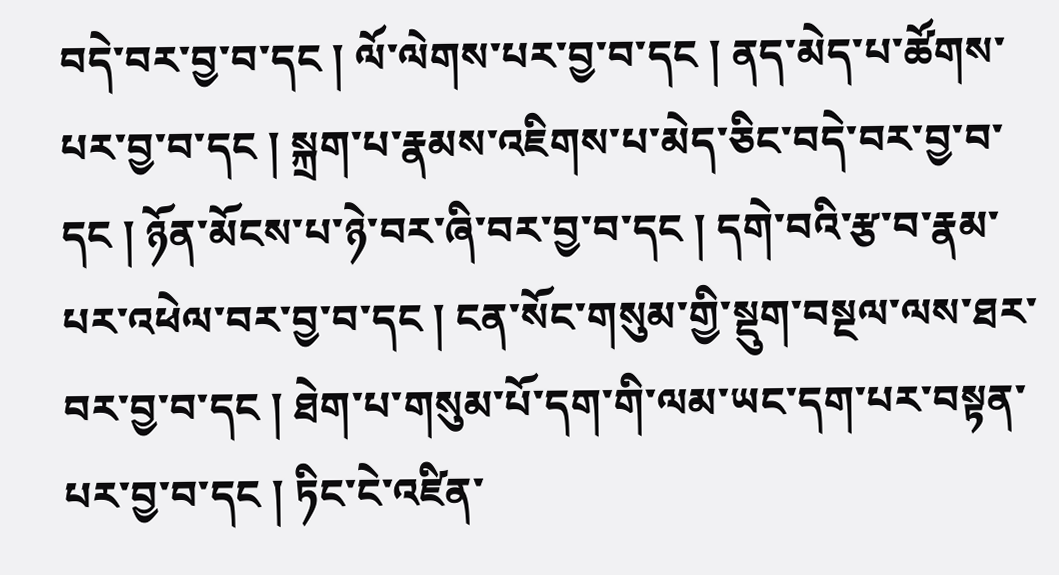བདེ་བར་བྱ་བ་དང ། ལོ་ལེགས་པར་བྱ་བ་དང ། ནད་མེད་པ་ཚོགས་པར་བྱ་བ་དང ། སྐྲག་པ་རྣམས་འཇིགས་པ་མེད་ཅིང་བདེ་བར་བྱ་བ་དང ། ཉོན་མོངས་པ་ཉེ་བར་ཞི་བར་བྱ་བ་དང ། དགེ་བའི་རྩ་བ་རྣམ་པར་འཕེལ་བར་བྱ་བ་དང ། ངན་སོང་གསུམ་གྱི་སྡུག་བསྔལ་ལས་ཐར་བར་བྱ་བ་དང ། ཐེག་པ་གསུམ་པོ་དག་གི་ལམ་ཡང་དག་པར་བསྟན་པར་བྱ་བ་དང ། ཏིང་ངེ་འཛིན་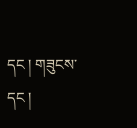དང ། གཟུངས་དང །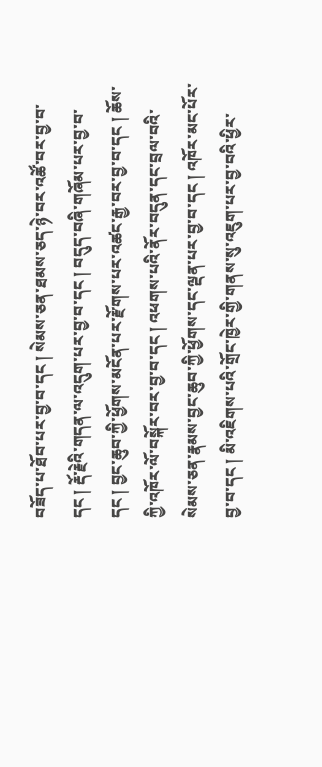བཟོད་པ་ཐོབ་པར་བྱ་བ་དང ། སེམས་ཅན་ཐམས་ཅད་ཉེ་བར་འཚོ་བར་བྱ་བ་དང ། རྡོ་རྗེའི་གདན་ལ་འདུག་པར་བྱ་བ་དང ། བདུད་བཞི་གཞོམ་པར་བྱ་བ་དང ། བྱང་ཆུབ་ཀྱི་ཕྱོགས་མངོན་པར་རྫོགས་པར་འཚང་རྒྱ་བར་བྱ་བ་དང ། ཆོས་ཀྱི་འཁོར་ལོ་བསྐོར་བར་བྱ་བ་དང ། འཕགས་པའི་ནོར་བདུན་དང་བྲལ་བའི་སེམས་ཅན་རྣམས་བྱང་ཆུབ་ཀྱི་ཕྱོགས་དང་ལྡན་པར་བྱ་བ་དང ། འཁོར་མང་པོར་བྱ་བ་དང ། མི་འཇིགས་པའི་གྲོང་ཁྱེར་གྱི་གནས་སུ་འཇུག་པར་བྱ་བའི་ཕྱིར་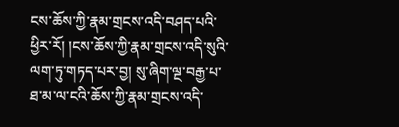ངས་ཆོས་ཀྱི་རྣམ་གྲངས་འདི་བཤད་པའི་ཕྱིར་རོ། །ངས་ཆོས་ཀྱི་རྣམ་གྲངས་འདི་སུའི་ལག་ཏུ་གཏད་པར་བྱ། སུ་ཞིག་ལྔ་བརྒྱ་པ་ཐ་མ་ལ་ངའི་ཆོས་ཀྱི་རྣམ་གྲངས་འདི་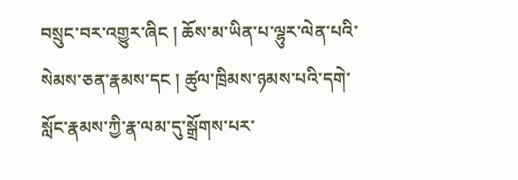བསྲུང་བར་འགྱུར་ཞིང ། ཆོས་མ་ཡིན་པ་ལྷུར་ལེན་པའི་སེམས་ཅན་རྣམས་དང ། ཚུལ་ཁྲིམས་ཉམས་པའི་དགེ་སློང་རྣམས་ཀྱི་རྣ་ལམ་དུ་སྒྲོགས་པར་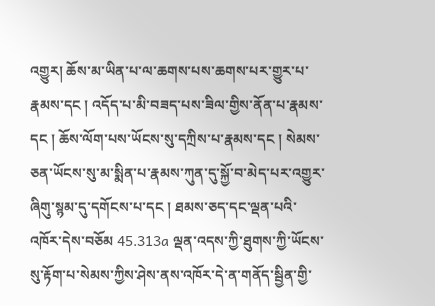འགྱུར། ཆོས་མ་ཡིན་པ་ལ་ཆགས་པས་ཆགས་པར་གྱུར་པ་རྣམས་དང ། འདོད་པ་མི་བཟད་པས་ཟིལ་གྱིས་ནོན་པ་རྣམས་དང ། ཆོས་ལོག་པས་ཡོངས་སུ་དཀྲིས་པ་རྣམས་དང ། སེམས་ཅན་ཡོངས་སུ་མ་སྨིན་པ་རྣམས་ཀུན་དུ་སྐྱོ་བ་མེད་པར་འགྱུར་ཞིགུ་སྙམ་དུ་དགོངས་པ་དང ། ཐམས་ཅད་དང་ལྡན་པའི་འཁོར་དེས་བཅོམ 45.313a ལྡན་འདས་ཀྱི་ཐུགས་ཀྱི་ཡོངས་སུ་རྟོག་པ་སེམས་ཀྱིས་ཤེས་ནས་འཁོར་དེ་ན་གནོད་སྦྱིན་གྱི་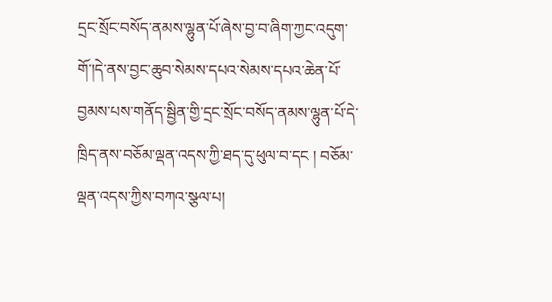དྲང་སྲོང་བསོད་ནམས་ལྷུན་པོ་ཞེས་བྱ་བ་ཞིག་ཀྱང་འདུག་གོ་།དེ་ནས་བྱང་ཆུབ་སེམས་དཔའ་སེམས་དཔའ་ཆེན་པོ་བྱམས་པས་གནོད་སྦྱིན་གྱི་དྲང་སྲོང་བསོད་ནམས་ལྷུན་པོ་དེ་ཁྲིད་ནས་བཅོམ་ལྡན་འདས་ཀྱི་ཐད་དུ་ཕུལ་བ་དང ། བཅོམ་ལྡན་འདས་ཀྱིས་བཀའ་སྩལ་པ།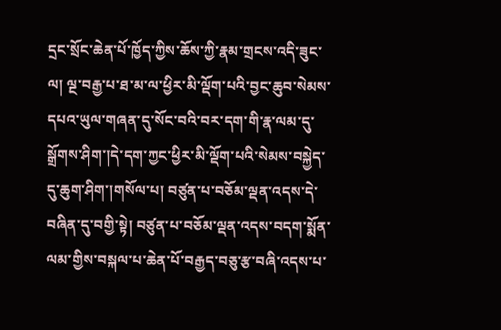དྲང་སྲོང་ཆེན་པོ་ཁྱོད་ཀྱིས་ཆོས་ཀྱི་རྣམ་གྲངས་འདི་ཟུང་ལ། ལྔ་བརྒྱ་པ་ཐ་མ་ལ་ཕྱིར་མི་ལྡོག་པའི་བྱང་ཆུབ་སེམས་དཔའ་ཡུལ་གཞན་དུ་སོང་བའི་བར་དག་གི་རྣ་ལམ་དུ་སྒྲོགས་ཤིག་།དེ་དག་ཀྱང་ཕྱིར་མི་ལྡོག་པའི་སེམས་བསྐྱེད་དུ་ཆུག་ཤིག་།གསོལ་པ། བཙུན་པ་བཅོམ་ལྡན་འདས་དེ་བཞིན་དུ་བགྱི་སྟེ། བཙུན་པ་བཅོམ་ལྡན་འདས་བདག་སྨོན་ལམ་གྱིས་བསྐལ་པ་ཆེན་པོ་བརྒྱད་བཅུ་རྩ་བཞི་འདས་པ་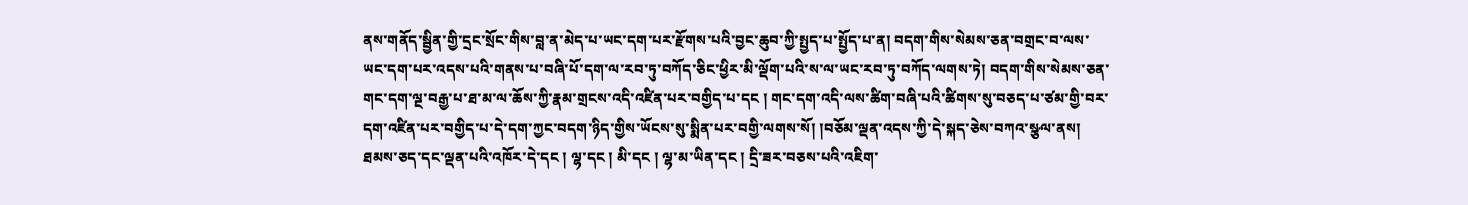ནས་གནོད་སྦྱིན་གྱི་དྲང་སྲོང་གིས་བླ་ན་མེད་པ་ཡང་དག་པར་རྫོགས་པའི་བྱང་ཆུབ་ཀྱི་སྤྱད་པ་སྤྱོད་པ་ན། བདག་གིས་སེམས་ཅན་བགྲང་བ་ལས་ཡང་དག་པར་འདས་པའི་གནས་པ་བཞི་པོ་དག་ལ་རབ་ཏུ་བཀོད་ཅིང་ཕྱིར་མི་ལྡོག་པའི་ས་ལ་ཡང་རབ་ཏུ་བཀོད་ལགས་ཏེ། བདག་གིས་སེམས་ཅན་གང་དག་ལྔ་བརྒྱ་པ་ཐ་མ་ལ་ཆོས་ཀྱི་རྣམ་གྲངས་འདི་འཛིན་པར་བགྱིད་པ་དང ། གང་དག་འདི་ལས་ཚིག་བཞི་པའི་ཚིགས་སུ་བཅད་པ་ཙམ་གྱི་བར་དག་འཛིན་པར་བགྱིད་པ་དེ་དག་ཀྱང་བདག་ཉིད་གྱིས་ཡོངས་སུ་སྨིན་པར་བགྱི་ལགས་སོ། །བཅོམ་ལྡན་འདས་ཀྱི་དེ་སྐད་ཅེས་བཀའ་སྩལ་ནས། ཐམས་ཅད་དང་ལྡན་པའི་འཁོར་དེ་དང ། ལྷ་དང ། མི་དང ། ལྷ་མ་ཡིན་དང ། དྲི་ཟར་བཅས་པའི་འཇིག་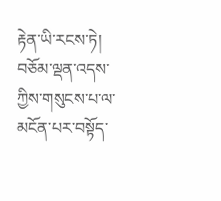རྟེན་ཡི་རངས་ཏེ། བཅོམ་ལྡན་འདས་ཀྱིས་གསུངས་པ་ལ་མངོན་པར་བསྟོད་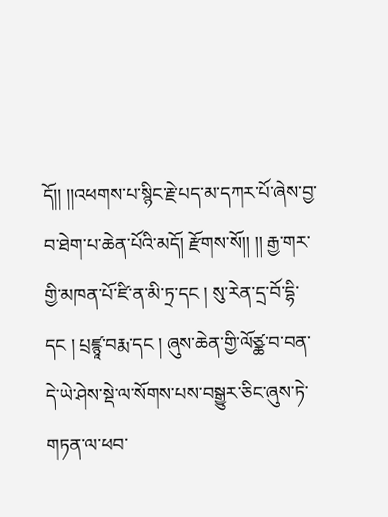དོ།། །།འཕགས་པ་སྙིང་རྗེ་པད་མ་དཀར་པོ་ཞེས་བྱ་བ་ཐེག་པ་ཆེན་པོའི་མདོ། རྫོགས་སོ།། །། རྒྱ་གར་གྱི་མཁན་པོ་ཛི་ན་མི་ཏྲ་དང ། སུ་རེན་དྲ་བོ་དྷི་དང ། པྲཛྙཱ་བརྨ་དང ། ཞུས་ཆེན་གྱི་ལོཙྪ་བ་བན་དེ་ཡེ་ཤེས་སྡེ་ལ་སོགས་པས་བསྒྱུར་ཅིང་ཞུས་ཏེ་གཏན་ལ་ཕབ་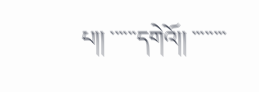པ།། ་་་་་་དགེའོ།། ་་་་་་་་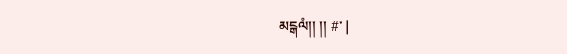མངྒལཾ།། །། #་ |